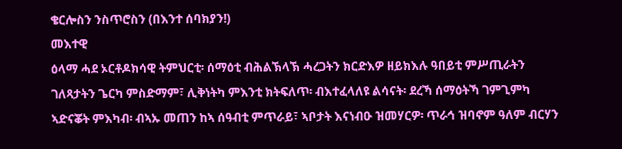ቄርሎስን ንስጥሮስን (በእንተ ሰባክያን!)
መእተዊ
ዕላማ ሓደ ኦርቶዶክሳዊ ትምህርቲ፡ ሰማዕቲ ብሕልኽላኽ ሓረጋትን ክርድእዎ ዘይክእሉ ዓበይቲ ምሥጢራትን ገለጻታትን ጌርካ ምስድማም፣ ሊቅነትካ ምእንቲ ክትፍለጥ፡ ብእተፈላለዩ ልሳናት፡ ደረኻ ሰማዕትኻ ገምጊምካ ኣድናቖት ምእካብ፡ ብኣኡ መጠን ከኣ ሰዓብቲ ምጥራይ፣ ኣቦታት እናነብዑ ዝመሃርዎ፡ ጥራኅ ዝባኖም ዓለም ብርሃን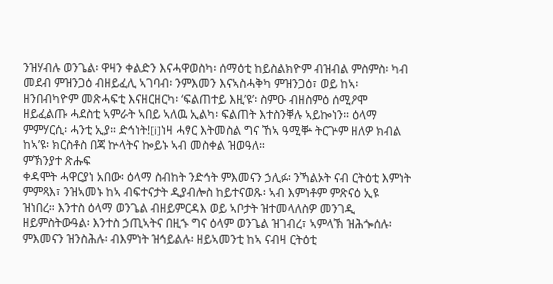ንዝሃብሉ ወንጌል፡ ዋዛን ቀልድን እናሓዋወስካ፡ ሰማዕቲ ከይስልክዮም ብዝብል ምስምስ፡ ካብ መደብ ምዝንጋዕ ብዘይፈሊ ኣገባብ፡ ንምእመን እናኣስሓቅካ ምዝንጋዕ፣ ወይ ከኣ፡ ዘንበብካዮም መጽሓፍቲ እናዘርዘርካ፡ ‘ፍልጠተይ እዚ’ዩ’፡ ስምዑ ብዘስምዕ ሰሚዖሞ ዘይፈልጡ ሓደስቲ ኣምራት ኣበይ ኣለዉ ኢልካ፡ ፍልጠት እተስንቐሉ ኣይኰነን። ዕላማ ምምሃርሲ፡ ሓንቲ ኢያ። ድኅነት![i]ነዛ ሓፃር እትመስል ግና ኸኣ ዓሚቝ ትርጕም ዘለዎ ክብል ከኣ’ዩ፡ ክርስቶስ በጃ ኵላትና ኰይኑ ኣብ መስቀል ዝወዓለ።
ምኽንያተ ጽሑፍ
ቀዳሞት ሓዋርያነ አበው፡ ዕላማ ስብከት ንድኅት ምእመናን ኃሊፉ፡ ንኻልኦት ናብ ርትዕቲ እምነት ምምጻእ፣ ንዝኣመኑ ከኣ ብፍተናታት ዲያብሎስ ከይተናወጹ፡ ኣብ እምነቶም ምጽናዕ ኢዩ ዝነበረ። እንተስ ዕላማ ወንጌል ብዘይምርዳእ ወይ ኣቦታት ዝተመላለስዎ መንገዲ ዘይምስትውዓል፡ እንተስ ኃጢኣትና በዚኁ ግና ዕላም ወንጌል ዝገብረ፣ ኣምላኽ ዝሕጐሰሉ፡ ምእመናን ዝንስሕሉ፡ ብእምነት ዝኅይልሉ፡ ዘይኣመንቲ ከኣ ናብዛ ርትዕቲ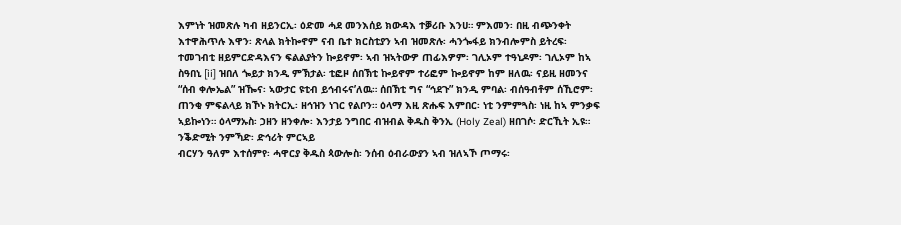እምነት ዝመጽሉ ካብ ዘይንርኢ፡ ዕድመ ሓደ መንእሰይ ክውዳእ ተቓሪቡ እንሀ። ምእመን፡ በዚ ብጭንቀት እተዋሕጥሉ እዋን፡ ጽላል ክትኰኖም ናብ ቤተ ክርስቲያን ኣብ ዝመጽሉ፡ ሓንጐፋይ ክንብሎምስ ይትረፍ፡ ተመገብቲ ዘይምርድዳእናን ፍልልያትን ኰይኖም፡ ኣብ ዝኣትውዎ ጠፊእዎም፡ ገሊኦም ተዓኒዶም፡ ገሊኦም ከኣ ስዓበኒ [ii] ዝበለ ጐይታ ክንዲ ምኽታል፡ ቲፎዞ ሰበኽቲ ኰይኖም ተሪፎም ኰይኖም ከም ዘለዉ፡ ናይዚ ዘመንና “ሰብ ቀሎኤል” ዝዀና፡ ኣውታር ዩቲብ ይኅብሩና’ለዉ። ሰበኽቲ ግና “ኅደጉ” ክንዲ ምባል፡ ብሰዓብቶም ሰኺሮም፡ ጠንቂ ምፍልላይ ክኾኑ ክትርኢ፡ ዘኅዝን ነገር የልቦን። ዕላማ እዚ ጽሑፍ እምበር፡ ነቲ ንምምጓስ፡ ነዚ ከኣ ምንቃፍ ኣይኰነን። ዕላማኡስ፡ ኃዘን ዘንቀሎ፡ እንታይ ንግበር ብዝብል ቅዱስ ቅንኢ (Holy Zeal) ዘበገሶ፡ ድርኺት ኢዩ።
ንቕድሚት ንምኻድ፡ ድኅሪት ምርኣይ
ብርሃን ዓለም እተሰምየ፡ ሓዋርያ ቅዱስ ጳውሎስ፡ ንሰብ ዕብራውያን ኣብ ዝለኣኾ ጦማሩ፡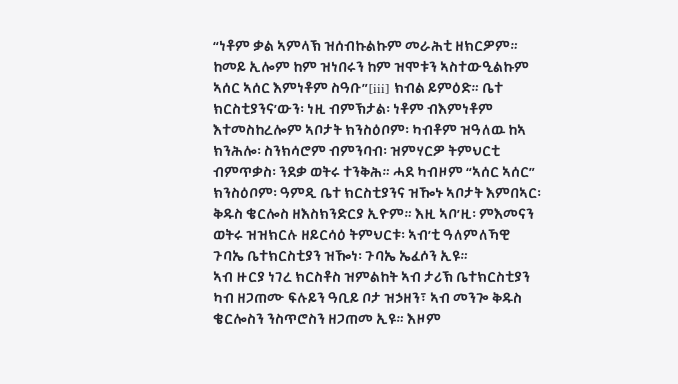“ነቶም ቃል ኣምላኽ ዝሰብኩልኩም መራሕቲ ዘክርዎም። ከመይ ኢሎም ከም ዝነበሩን ከም ዝሞቱን ኣስተውዒልኩም ኣሰር ኣሰር እምነቶም ስዓቡ”[iii] ክብል ይምዕድ። ቤተ ክርስቲያንና’ውን፡ ነዚ ብምኽታል፡ ነቶም ብእምነቶም እተመስከረሎም ኣቦታት ክንስዕቦም፡ ካብቶም ዝዓለዉ ከኣ ክንሕሎ፡ ስንክሳሮም ብምንባብ፡ ዝምሃርዎ ትምህርቲ ብምጥቃስ፡ ንደቃ ወትሩ ተንቅሕ። ሓደ ካብዞም “ኣሰር ኣሰር” ክንስዕቦም፡ ዓምዲ ቤተ ክርስቲያንና ዝዀኑ ኣቦታት እምበኣር፡ ቅዱስ ቄርሎስ ዘእስክንድርያ ኢዮም። እዚ ኣቦ’ዚ፡ ምእመናን ወትሩ ዝዝክርሉ ዘይርሳዕ ትምህርቱ፡ ኣብ’ቲ ዓለምለኻዊ ጉባኤ ቤተክርስቲያን ዝዀነ፡ ጉባኤ ኤፈሶን ኢዩ።
ኣብ ዙርያ ነገረ ክርስቶስ ዝምልከት ኣብ ታሪኽ ቤተክርስቲያን ካብ ዘጋጠሙ ፍሉይን ዓቢይ ቦታ ዝኃዘን፣ ኣብ መንጐ ቅዱስ ቄርሎስን ንስጥሮስን ዘጋጠመ ኢዩ። እዞም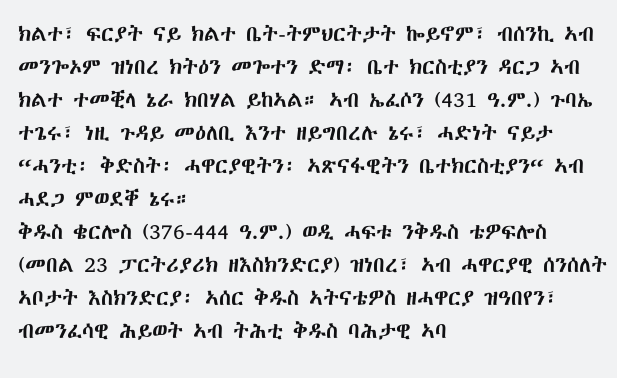ክልተ፣ ፍርያት ናይ ክልተ ቤት-ትምህርትታት ኰይኖም፣ ብሰንኪ ኣብ መንጐኦም ዝነበረ ክትዕን መጐተን ድማ፡ ቤተ ክርስቲያን ዳርጋ ኣብ ክልተ ተመቒላ ኔራ ክበሃል ይከኣል። ኣብ ኤፈሶን (431 ዓ.ም.) ጉባኤ ተጌሩ፣ ነዚ ጉዳይ መዕለቢ እንተ ዘይግበረሉ ኔሩ፣ ሓድነት ናይታ “ሓንቲ፡ ቅድስት፡ ሓዋርያዊትን፡ ኣጽናፋዊትን ቤተክርስቲያን“ ኣብ ሓደጋ ምወደቐ ኔሩ።
ቅዱስ ቄርሎስ (376-444 ዓ.ም.) ወዲ ሓፍቱ ንቅዱስ ቴዎፍሎስ (መበል 23 ፓርትሪያሪክ ዘእስክንድርያ) ዝነበረ፣ ኣብ ሓዋርያዊ ሰንሰለት ኣቦታት እስክንድርያ፡ ኣሰር ቅዱስ ኣትናቴዎስ ዘሓዋርያ ዝዓበየን፣ ብመንፈሳዊ ሕይወት ኣብ ትሕቲ ቅዱስ ባሕታዊ ኣባ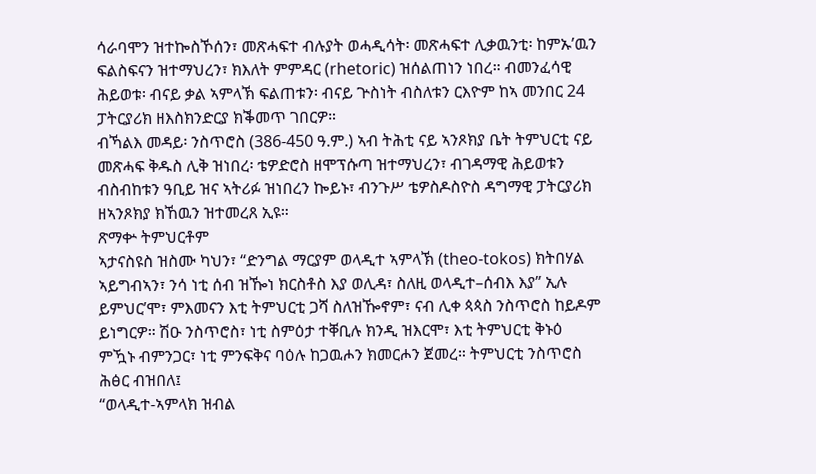ሳራባሞን ዝተኰስኾሰን፣ መጽሓፍተ ብሉያት ወሓዲሳት፡ መጽሓፍተ ሊቃዉንቲ፡ ከምኡ’ዉን ፍልስፍናን ዝተማህረን፣ ክእለት ምምዳር (rhetoric) ዝሰልጠነን ነበረ። ብመንፈሳዊ ሕይወቱ፡ ብናይ ቃል ኣምላኽ ፍልጠቱን፡ ብናይ ጕስነት ብስለቱን ርእዮም ከኣ መንበር 24 ፓትርያሪክ ዘእስክንድርያ ክቕመጥ ገበርዎ።
ብኻልእ መዳይ፡ ንስጥሮስ (386-450 ዓ.ም.) ኣብ ትሕቲ ናይ ኣንጾክያ ቤት ትምህርቲ ናይ መጽሓፍ ቅዱስ ሊቅ ዝነበረ፡ ቴዎድሮስ ዘሞፕሱጣ ዝተማህረን፣ ብገዳማዊ ሕይወቱን ብስብከቱን ዓቢይ ዝና ኣትሪፉ ዝነበረን ኰይኑ፣ ብንጉሥ ቴዎስዶስዮስ ዳግማዊ ፓትርያሪክ ዘኣንጾክያ ክኸዉን ዝተመረጸ ኢዩ።
ጽማቍ ትምህርቶም
ኣታናስዩስ ዝስሙ ካህን፣ “ድንግል ማርያም ወላዲተ ኣምላኽ (theo-tokos) ክትበሃል ኣይግብኣን፣ ንሳ ነቲ ሰብ ዝዀነ ክርስቶስ እያ ወሊዳ፣ ስለዚ ወላዲተ–ሰብእ እያ” ኢሉ ይምህር’ሞ፣ ምእመናን እቲ ትምህርቲ ጋሻ ስለዝዀኖም፣ ናብ ሊቀ ጳጳስ ንስጥሮስ ከይዶም ይነግርዎ። ሽዑ ንስጥሮስ፣ ነቲ ስምዕታ ተቐቢሉ ክንዲ ዝእርሞ፣ እቲ ትምህርቲ ቅኑዕ ምዃኑ ብምንጋር፣ ነቲ ምንፍቅና ባዕሉ ከጋዉሖን ክመርሖን ጀመረ። ትምህርቲ ንስጥሮስ ሕፅር ብዝበለ፤
“ወላዲተ-ኣምላክ ዝብል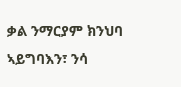ቃል ንማርያም ክንህባ ኣይግባእን፣ ንሳ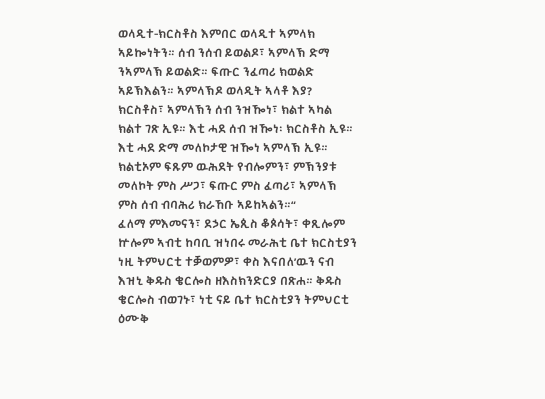ወላዲተ-ክርስቶስ እምበር ወላዲተ ኣምላክ ኣይኰነትን። ሰብ ንሰብ ይወልዶ፣ ኣምላኽ ድማ ንኣምላኽ ይወልድ። ፍጡር ንፈጣሪ ክወልድ ኣይኽእልን። ኣምላኽዶ ወላዲት ኣላቶ እያ?
ክርስቶስ፣ ኣምላኽን ሰብ ንዝዀነ፣ ክልተ ኣካል ክልተ ገጽ ኢዩ። እቲ ሓደ ሰብ ዝዀነ፡ ክርስቶስ ኢዩ። እቲ ሓደ ድማ መለኮታዊ ዝዀነ ኣምላኽ ኢዩ። ክልቲኦም ፍጹም ዉሕደት የብሎምን፣ ምኽንያቱ መለኮት ምስ ሥጋ፣ ፍጡር ምስ ፈጣሪ፣ ኣምላኽ ምስ ሰብ ብባሕሪ ክራኸቡ ኣይከኣልን።“
ፈለማ ምእመናን፣ ደኃር ኤጲስ ቆጶሳት፣ ቀጺሎም ኵሎም ኣብቲ ከባቢ ዝነበሩ መራሕቲ ቤተ ክርስቲያን ነዚ ትምህርቲ ተቓወምዎ፣ ቀስ እናበለ’ዉን ናብ እዝኒ ቅዱስ ቄርሎስ ዘእስክንድርያ በጽሐ። ቅዱስ ቄርሎስ ብወገኑ፣ ነቲ ናይ ቤተ ክርስቲያን ትምህርቲ ዕሙቅ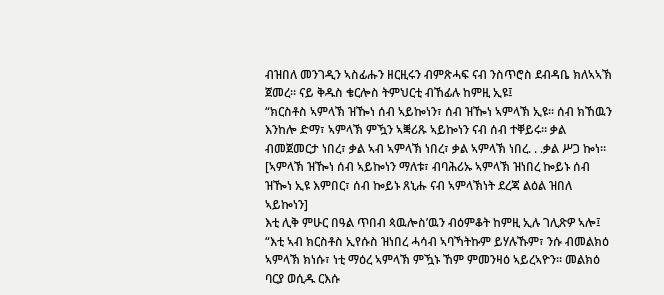ብዝበለ መንገዲን ኣስፊሑን ዘርዚሩን ብምጽሓፍ ናብ ንስጥሮስ ደብዳቤ ክለኣኣኽ ጀመረ። ናይ ቅዱስ ቄርሎስ ትምህርቲ ብኸፊሉ ከምዚ ኢዩ፤
“ክርስቶስ ኣምላኽ ዝዀነ ሰብ ኣይኰነን፣ ሰብ ዝዀነ ኣምላኽ ኢዩ። ሰብ ክኸዉን እንከሎ ድማ፣ ኣምላኽ ምዃን ኣቛሪጹ ኣይኰነን ናብ ሰብ ተቐይሩ። ቃል ብመጀመርታ ነበረ፣ ቃል ኣብ ኣምላኽ ነበረ፣ ቃል ኣምላኽ ነበረ. . .ቃል ሥጋ ኰነ። [ኣምላኽ ዝዀነ ሰብ ኣይኰነን ማለቱ፣ ብባሕሪኡ ኣምላኽ ዝነበረ ኰይኑ ሰብ ዝዀነ ኢዩ እምበር፣ ሰብ ኰይኑ ጸኒሑ ናብ ኣምላኽነት ደረጃ ልዕል ዝበለ ኣይኰነን]
እቲ ሊቅ ምሁር በዓል ጥበብ ጳዉሎስ’ዉን ብዕምቆት ከምዚ ኢሉ ገሊጽዎ ኣሎ፤ “እቲ ኣብ ክርስቶስ ኢየሱስ ዝነበረ ሓሳብ ኣባኻትኩም ይሃሉኹም፣ ንሱ ብመልክዕ ኣምላኽ ክነሱ፣ ነቲ ማዕረ ኣምላኽ ምዃኑ ኸም ምመንዛዕ ኣይረኣዮን። መልክዕ ባርያ ወሲዱ ርእሱ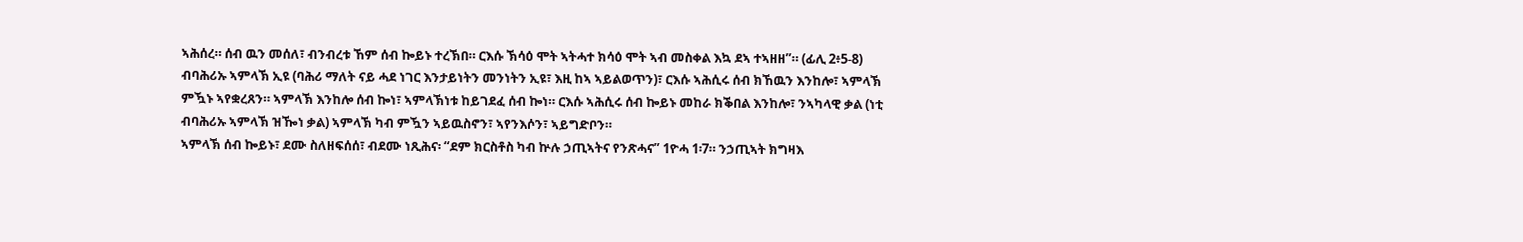ኣሕሰረ። ሰብ ዉን መሰለ፣ ብንብረቱ ኸም ሰብ ኰይኑ ተረኽበ። ርእሱ ኽሳዕ ሞት ኣትሓተ ክሳዕ ሞት ኣብ መስቀል እኳ ደኣ ተኣዘዘ”። (ፊሊ 2፥5-8)
ብባሕሪኡ ኣምላኽ ኢዩ (ባሕሪ ማለት ናይ ሓደ ነገር እንታይነትን መንነትን ኢዩ፣ እዚ ከኣ ኣይልወጥን)፣ ርእሱ ኣሕሲሩ ሰብ ክኸዉን እንከሎ፣ ኣምላኽ ምዃኑ ኣየቋረጸን። ኣምላኽ እንከሎ ሰብ ኰነ፣ ኣምላኽነቱ ከይገደፈ ሰብ ኰነ። ርእሱ ኣሕሲሩ ሰብ ኰይኑ መከራ ክቕበል እንከሎ፣ ንኣካላዊ ቃል (ነቲ ብባሕሪኡ ኣምላኽ ዝዀነ ቃል) ኣምላኽ ካብ ምዃን ኣይዉስኖን፣ ኣየንእሶን፣ ኣይግድቦን።
ኣምላኽ ሰብ ኰይኑ፣ ደሙ ስለዘፍሰሰ፣ ብደሙ ነጺሕና፡ “ደም ክርስቶስ ካብ ኵሉ ኃጢኣትና የንጽሓና” 1ዮሓ 1፡7። ንኃጢኣት ክግዛእ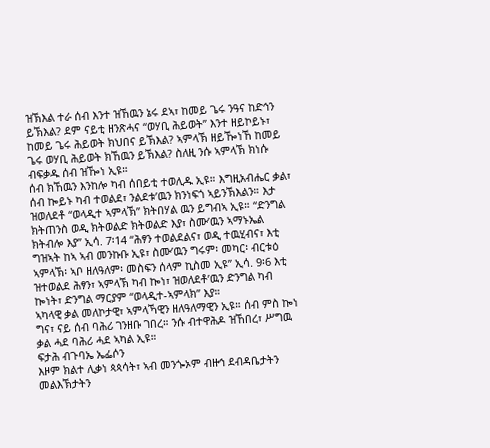ዝኽእል ተራ ሰብ እንተ ዝኸዉን ኔሩ ደኣ፣ ከመይ ጌሩ ንዓና ከድኅን ይኽእል? ደም ናይቲ ዘንጽሓና “ወሃቢ ሕይወት” እንተ ዘይኮይኑ፣ ከመይ ጌሩ ሕይወት ክህበና ይኽእል? ኣምላኽ ዘይዀነኸ ከመይ ጌሩ ወሃቢ ሕይወት ክኸዉን ይኽእል? ስለዚ ንሱ ኣምላኽ ክነሱ ብፍቃዱ ሰብ ዝዀነ ኢዩ።
ሰብ ክኸዉን እንከሎ ካብ ሰበይቲ ተወሊዱ ኢዩ። እግዚአብሔር ቃል፣ ሰብ ኰይኑ ካብ ተወልደ፣ ንልደቱ’ዉን ክንነፍጎ ኣይንኽእልን። እታ ዝወለደቶ “ወላዲተ ኣምላኽ” ክትበሃል ዉን ይግብኣ ኢዩ። “ድንግል ክትጠንስ ወዲ ክትወልድ ክትወልድ እያ፣ ስሙ’ዉን ኣማኑኤል ክትብሎ እያ” ኢሳ. 7፡14 “ሕፃን ተወልደልና፣ ወዲ ተዉሂብና፣ እቲ ግዝኣት ከኣ ኣብ መንኩቡ ኢዩ፣ ስሙ’ዉን ግሩም፡ መካር፡ ብርቱዕ ኣምላኽ፡ ኣቦ ዘለዓለም፡ መስፍን ሰላም ኪስመ ኢዩ” ኢሳ. 9፡6 እቲ ዝተወልደ ሕፃን፣ ኣምላኽ ካብ ኰነ፣ ዝወለደቶ’ዉን ድንግል ካብ ኰነት፣ ድንግል ማርያም “ወላዲተ-ኣምላክ” እያ።
ኣካላዊ ቃል መለኮታዊ፣ ኣምላኻዊን ዘለዓለማዊን ኢዩ። ሰብ ምስ ኰነ ግና፣ ናይ ሰብ ባሕሪ ገንዘቡ ገበረ። ንሱ ብተዋሕዶ ዝኸበረ፣ ሥግዉ ቃል ሓደ ባሕሪ ሓደ ኣካል ኢዩ።
ፍታሕ ብጉባኤ ኤፌሶን
እዞም ክልተ ሊቃነ ጳጳሳት፣ ኣብ መንጐኦም ብዙኅ ደብዳቤታትን መልእኽታትን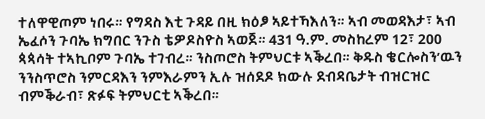ተለዋዊጦም ነበሩ። የግዳስ እቲ ጉዳይ በዚ ክዕፆ ኣይተኻእለን። ኣብ መወዳእታ፣ ኣብ ኤፈሶን ጉባኤ ክግበር ንጉስ ቴዎዶስዮስ ኣወጀ። 431 ዓ.ም. መስከረም 12፣ 200 ጳጳሳት ተኣኪቦም ጉባኤ ተገብረ። ንስጦሮስ ትምህርቱ ኣቕረበ። ቅዱስ ቄርሎስን’ዉን ንንስጥሮስ ንምርዳእን ንምእራምን ኢሉ ዝሰደዶ ክውሉ ደብዳቤታት ብዝርዝር ብምቕራብ፣ ጽፉፍ ትምህርቲ ኣቕረበ።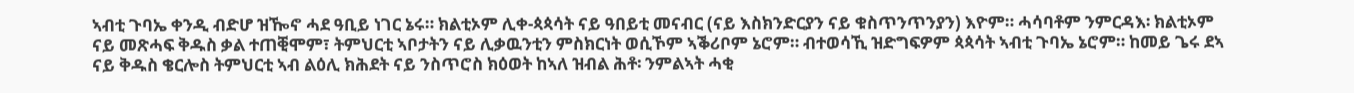ኣብቲ ጉባኤ ቀንዲ ብድሆ ዝዀኖ ሓደ ዓቢይ ነገር ኔሩ። ክልቲኦም ሊቀ-ጳጳሳት ናይ ዓበይቲ መናብር (ናይ እስክንድርያን ናይ ቁስጥንጥንያን) እዮም። ሓሳባቶም ንምርዳእ፡ ክልቲኦም ናይ መጽሓፍ ቅዱስ ቃል ተጠቒሞም፣ ትምህርቲ ኣቦታትን ናይ ሊቃዉንቲን ምስክርነት ወሲኾም ኣቕሪቦም ኔሮም። ብተወሳኺ ዝድግፍዎም ጳጳሳት ኣብቲ ጉባኤ ኔሮም። ከመይ ጌሩ ደኣ ናይ ቅዱስ ቄርሎስ ትምህርቲ ኣብ ልዕሊ ክሕደት ናይ ንስጥሮስ ክዕወት ከኣለ ዝብል ሕቶ፡ ንምልኣት ሓቂ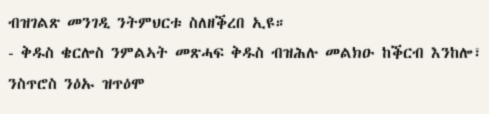ብዝገልጽ መንገዲ ንትምህርቱ ስለዘቕረበ ኢዩ።
- ቅዱስ ቄርሎስ ንምልኣት መጽሓፍ ቅዱስ ብዝሕሉ መልክዑ ከቕርብ እንከሎ፣ ንስጥሮስ ንዕኡ ዝጥዕሞ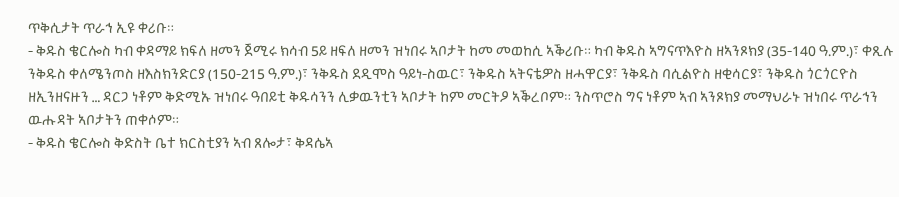ጥቅሲታት ጥራኅ ኢዩ ቀሪቡ።
- ቅዱስ ቄርሎስ ካብ ቀዳማይ ክፍለ ዘመን ጀሚሩ ክሳብ 5ይ ዘፍለ ዘመን ዝነበሩ ኣቦታት ከመ መወከሲ ኣቕሪቡ። ካብ ቅዱስ ኣግናጥእዮስ ዘኣንጾክያ (35-140 ዓ.ም.)፣ ቀጺሉ ንቅዱስ ቀለሜንጦስ ዘእስክንድርያ (150-215 ዓ.ም.)፣ ንቅዱስ ደዲሞስ ዓይነ-ስዉር፣ ንቅዱስ ኣትናቴዎስ ዘሓዋርያ፣ ንቅዱስ ባሲልዮስ ዘቂሳርያ፣ ንቅዱስ ጎርጎርዮስ ዘኢንዘናዙን … ዳርጋ ነቶም ቅድሚኡ ዝነበሩ ዓበይቲ ቅዱሳንን ሊቃዉንቲን ኣቦታት ከም መርትዖ ኣቕረቦም። ንስጥሮስ ግና ነቶም ኣብ ኣንጾክያ መማህራኑ ዝነበሩ ጥራኅን ዉሑዳት ኣቦታትን ጠቀሶም።
- ቅዱስ ቄርሎስ ቅድስት ቤተ ክርስቲያን ኣብ ጸሎታ፣ ቅዳሴኣ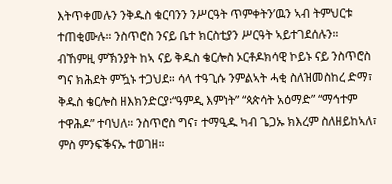እትጥቀመሉን ንቅዱስ ቁርባንን ንሥርዓት ጥምቀትን’ዉን ኣብ ትምህርቱ ተጠቂሙሉ። ንስጥሮስ ንናይ ቤተ ክርስቲያን ሥርዓት ኣይተገደሰሉን።
ብኸምዚ ምኽንያት ከኣ ናይ ቅዱስ ቄርሎስ ኦርቶዶክሳዊ ኮይኑ ናይ ንስጥሮስ ግና ክሕደት ምዃኑ ተጋህደ። ሳላ ተዓጊሱ ንምልኣት ሓቂ ስለዝመስከረ ድማ፣ ቅዱስ ቄርሎስ ዘእክንድርያ፡“ዓምዲ እምነት” “ጳጵሳት አዕማድ” “ማኅተም ተዋሕዶ” ተባህለ። ንስጥሮስ ግና፣ ተማዒዱ ካብ ጌጋኡ ክእረም ስለዘይከኣለ፣ ምስ ምንፍቕናኡ ተወገዘ።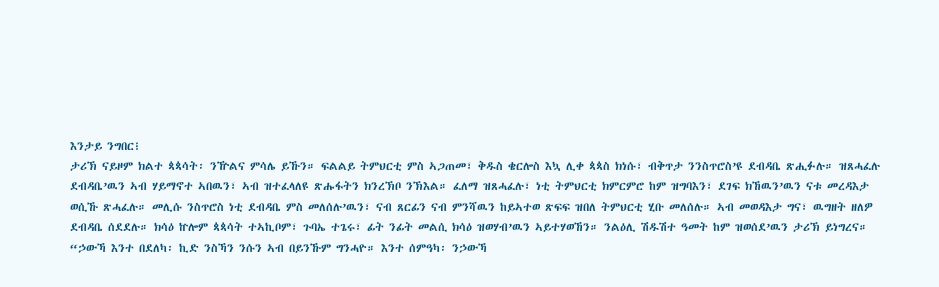እንታይ ንግበር፧
ታሪኽ ናይዞም ክልተ ጳጳሳት፡ ንዅልና ምሳሌ ይኹን። ፍልልይ ትምህርቲ ምስ ኣጋጠመ፣ ቅዱስ ቄርሎስ እኳ ሊቀ ጳጳስ ክነሱ፣ ብቅጥታ ንንስጥሮስ’ዩ ደብዳቤ ጽሒፉሉ። ዝጸሓፈሉ ደብዳቤ’ዉን ኣብ ሃይማኖተ ኣበዉን፣ ኣብ ዝተፈላለዩ ጽሑፋትን ክንረኽቦ ንኽእል። ፈለማ ዝጸሓፈሉ፣ ነቲ ትምህርቲ ክምርምሮ ከም ዝግባእን፣ ደገፍ ክኸዉን’ዉን ናቱ መረዳእታ ወሲኹ ጽሓፈሉ። መሊሱ ንስጥሮስ ነቲ ደብዳቤ ምስ መለሰሉ’ዉን፣ ናብ ጸርፊን ናብ ምንሻዉን ከይኣተወ ጽፍፍ ዝበለ ትምህርቲ ሂቡ መለሰሉ። ኣብ መወዳእታ ግና፣ ዉግዘት ዘለዎ ደብዳቤ ሰደደሉ። ክሳዕ ኵሎም ጳጳሳት ተኣኪቦም፣ ጉባኤ ተጌሩ፣ ፊት ንፊት መልሲ ክሳዕ ዝወሃብ’ዉን ኣይተሃወኸን። ንልዕሊ ሽዱሽተ ዓመት ከም ዝወሰደ’ዉን ታሪኽ ይነግረና።
“ኃውኻ እንተ በደለካ፡ ኪድ ንስኻን ንሱን ኣብ በይንኹም ግንሓዮ። እንተ ሰምዓካ፡ ንኃውኻ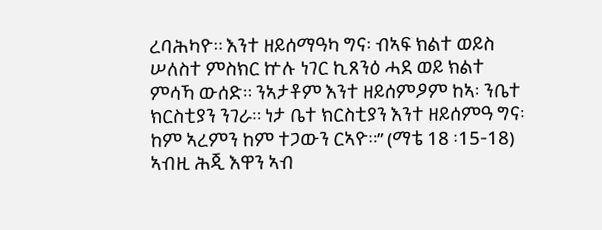ረባሕካዮ። እንተ ዘይሰማዓካ ግና፡ ብኣፍ ክልተ ወይስ ሠለስተ ምስክር ኵሉ ነገር ኪጸንዕ ሓደ ወይ ክልተ ምሳኻ ውሰድ። ንኣታቶም እንተ ዘይሰምዖም ከኣ፡ ንቤተ ክርስቲያን ንገራ። ነታ ቤተ ክርስቲያን እንተ ዘይሰምዓ ግና፡ ከም ኣረምን ከም ተጋውን ርኣዮ።” (ማቴ 18 ፡15-18)
ኣብዚ ሕጂ እዋን ኣብ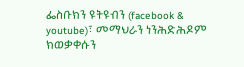ፌስቡክን ዩትዩብን (facebook & youtube)፣ መማህራን ነንሕድሕዶም ክወቃቀሱን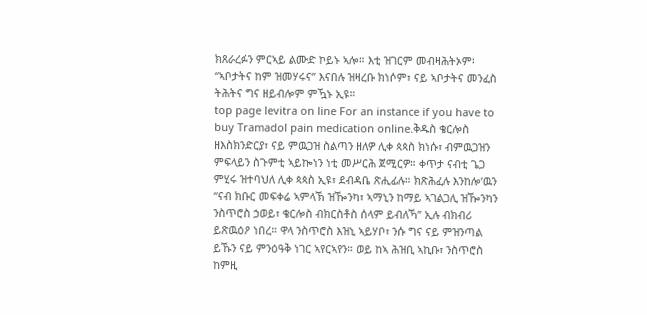ክጸራረፉን ምርኣይ ልሙድ ኮይኑ ኣሎ። እቲ ዝገርም መብዛሕትኦም፡ “ኣቦታትና ከም ዝመሃሩና” እናበሉ ዝዛረቡ ክነሶም፣ ናይ ኣቦታትና መንፈስ ትሕትና ግና ዘይብሎም ምዃኑ ኢዩ።
top page levitra on line For an instance if you have to buy Tramadol pain medication online.ቅዱስ ቄርሎስ ዘእስክንድርያ፣ ናይ ምዉጋዝ ስልጣን ዘለዎ ሊቀ ጳጳስ ክነሱ፣ ብምዉጋዝን ምፍላይን ስጉምቲ ኣይኰነን ነቲ መሥርሕ ጀሚርዎ። ቀጥታ ናብቲ ጌጋ ምሂሩ ዝተባህለ ሊቀ ጳጳስ ኢዩ፣ ደብዳቤ ጽሒፊሉ። ክጽሕፈሉ እንከሎ’ዉን “ናብ ክቡር መፍቀሬ ኣምላኽ ዝዀንካ፣ ኣማኒን ከማይ ኣገልጋሊ ዝዀንካን ንስጥሮስ ኃወይ፣ ቄርሎስ ብክርስቶስ ሰላም ይብለኻ” ኢሉ ብክብሪ ይጽዉዕዖ ነበረ። ዋላ ንስጥሮስ እዝኒ ኣይሃቦ፣ ንሱ ግና ናይ ምዝንጣል ይኹን ናይ ምንዕዓቅ ነገር ኣየርኣየን። ወይ ከኣ ሕዝቢ ኣኪቡ፣ ንስጥሮስ ከምዚ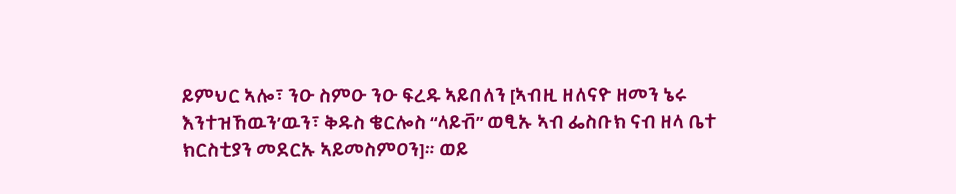ይምህር ኣሎ፣ ንዑ ስምዑ ንዑ ፍረዱ ኣይበለን [ኣብዚ ዘለናዮ ዘመን ኔሩ እንተዝኸዉን’ዉን፣ ቅዱስ ቄርሎስ “ላይቭ” ወፂኡ ኣብ ፌስቡክ ናብ ዘላ ቤተ ክርስቲያን መደርኡ ኣይመስምዐን]። ወይ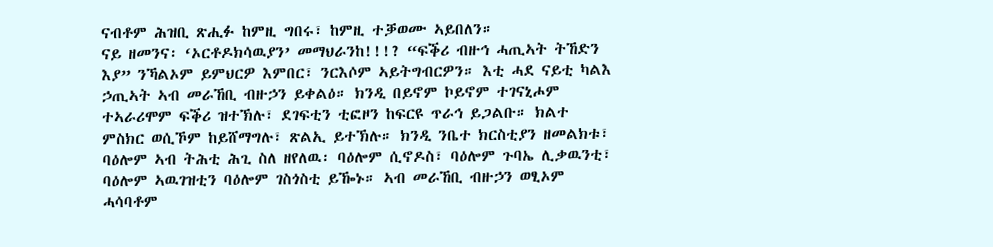ናብቶም ሕዝቢ ጽሒፉ ከምዚ ግበሩ፣ ከምዚ ተቓወሙ ኣይበለን።
ናይ ዘመንና፡ ‘ኦርቶዶክሳዉያን’ መማህራንከ!!!? “ፍቕሪ ብዙኅ ሓጢኣት ትኸድን እያ” ንኻልኦም ይምህርዎ እምበር፣ ንርእሶም ኣይትግብርዎን። እቲ ሓደ ናይቲ ካልእ ኃጢኣት ኣብ መራኸቢ ብዙኃን ይቀልዕ። ክንዲ በይኖም ኮይኖም ተገናኒሖም ተኣራሪሞም ፍቕሪ ዝተኽሉ፣ ደገፍቲን ቲፎዞን ከፍርዩ ጥራኅ ይጋልቡ። ክልተ ምስክር ወሲኾም ከይሸማግሉ፣ ጽልኢ ይተኽሉ። ክንዲ ንቤተ ክርስቲያን ዘመልክቱ፣ ባዕሎም ኣብ ትሕቲ ሕጊ ስለ ዘየለዉ፡ ባዕሎም ሲኖዶስ፣ ባዕሎም ጉባኤ ሊቃዉንቲ፣ ባዕሎም ኣዉገዝቲን ባዕሎም ገስጎስቲ ይዀኑ። ኣብ መራኸቢ ብዙኃን ወፂኦም ሓሳባቶም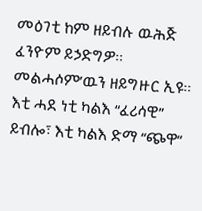መዕገቲ ከም ዘይብሉ ዉሕጅ ፈንዮም ይኃድግዎ። መልሓሶም’ዉን ዘይግዙር ኢዩ። እቲ ሓደ ነቲ ካልእ “ፈሪሳዊ” ይብሎ፣ እቲ ካልእ ድማ “ጭዋ“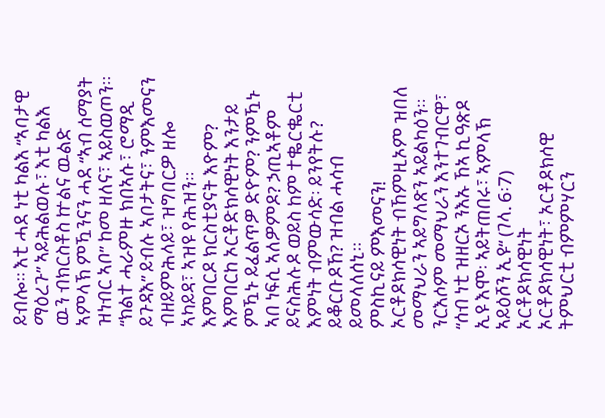ይብሎ። እቲ ሓደ ነቲ ካልእ “ኣባታዊ ማዕረጉ” ኣይሕልወሉ፣ እቲ ካልእ ዉን ብክርስቶስ ኵልና ዉልድ ኣምላኽ ምዃንናን ሓደ “ኣብ ሰማያት ዝነብር ኣቦ” ከመ ዘለና፣ ኣይስወጦን። “ክልተ ሓራምዙ ክበኣሱ፣ ሮማዲ ይጉዳእ” ይብሉ ኣቦታትና፣ ንምእመናን ብዘይምሕላይ፣ ዝግበርዎ ዘሎ ኣካይዳ፣ ኣዝዩ የሕዝን።
እምበርዶ ክርስቲያናት እዮም? እምበርከ ኦርቶድክሳዊነት እንታይ ምዃኑ ይፈልጥዎ ድዮም? ንምዃኑ ኣበ ነፍሲ ኣለዎምዶ? ኃጢኣቶም ይናስሕሉዶ ወይስ ከም ተቈርቈርቲ እምነት ብምውሳድ፡ ይንየትሉ? ይቆርቡዶኸ? ዝብል ሓሳብ ይመላለሰኒ።
ምስኪናይ ምእመናን!
ኦርቶዶክሳዊነት ብኸምዚኦም ዝበለ መማህራን ኣይግለጽን ኣይልካዕን። ንርእሶም መማህራን እንተገብርዋ፣ “ሰብ ነቲ ዝዘርኦ ንእኡ ኸኣ ኪዓጽዶ ኢዩ እሞ፡ ኣይትጠበሩ፣ ኣምላኽ ኣይዕሾን ኢዩ“ (ገላ. 6፡7)
ኦርቶዶክሳዊነት
ኦርቶዶክሳዊነት፣ ኦርቶዶክሳዊ ትምህርቲ ብምምሃርን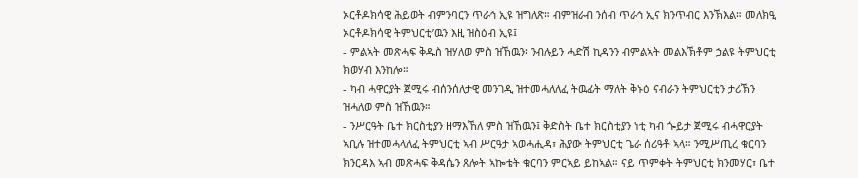ኦርቶዶክሳዊ ሕይወት ብምንባርን ጥራኅ ኢዩ ዝግለጽ። ብምዝራብ ንሰብ ጥራኅ ኢና ክንጥብር እንኽእል። መለክዒ ኦርቶዶክሳዊ ትምህርቲ’ዉን እዚ ዝስዕብ ኢዩ፤
- ምልኣት መጽሓፍ ቅዱስ ዝሃለወ ምስ ዝኸዉን፡ ንብሉይን ሓድሽ ኪዳንን ብምልኣት መልእኽቶም ኃልዩ ትምህርቲ ክወሃብ እንከሎ።
- ካብ ሓዋርያት ጀሚሩ ብሰንሰለታዊ መንገዲ ዝተመሓለለፈ ትዉፊት ማለት ቅኑዕ ናብራን ትምህርቲን ታሪኽን ዝሓለወ ምስ ዝኸዉን።
- ንሥርዓት ቤተ ክርስቲያን ዘማእኸለ ምስ ዝኸዉን፤ ቅድስት ቤተ ክርስቲያን ነቲ ካብ ጐይታ ጀሚሩ ብሓዋርያት ኣቢሉ ዝተመሓላለፈ ትምህርቲ ኣብ ሥርዓታ ኣወሓሒዳ፣ ሕያው ትምህርቲ ጌራ ሰሪዓቶ ኣላ። ንሚሥጢረ ቁርባን ክንርዳእ ኣብ መጽሓፍ ቅዳሴን ጸሎት ኣኰቴት ቁርባን ምርኣይ ይከኣል። ናይ ጥምቀት ትምህርቲ ክንመሃር፣ ቤተ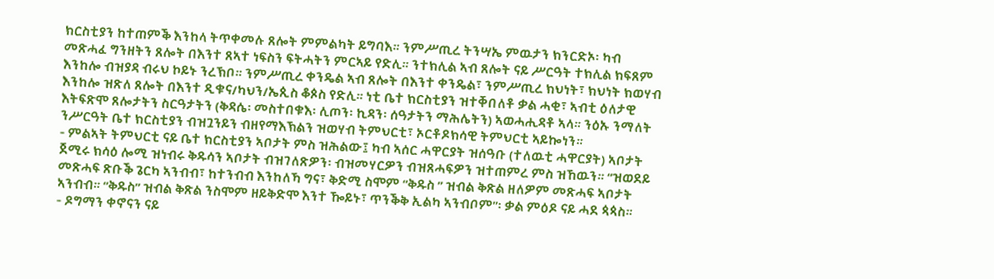ክርስቲያን ከተጠምቕ እንከላ ትጥቀመሉ ጸሎት ምምልካት ይግባእ። ንምሥጢረ ትንሣኤ ምዉታን ክንርድኦ፡ ካብ መጽሓፈ ግንዘትን ጸሎት በእንተ ጸኣተ ነፍስን ፍትሓትን ምርኣይ የድሊ። ንተክሊል ኣብ ጸሎት ናይ ሥርዓት ተክሊል ክፍጸም እንከሎ ብዝያዳ ብሩህ ኮይኑ ንረኽቦ። ንምሥጢረ ቀንዴል ኣብ ጸሎት በእንተ ቀንዴል፣ ንምሥጢረ ክህነት፣ ክህነት ክወሃብ እንከሎ ዝጽለ ጸሎት በእንተ ዲቁና/ካህን/ኤጲስ ቆጶስ የድሊ። ነቲ ቤተ ክርስቲያን ዝተቐበለቶ ቃል ሓቂ፣ ኣብቲ ዕለታዊ እትፍጽሞ ጸሎታትን ስርዓታትን (ቅዳሴ፡ መስተበቁእ፡ ሊጦን፡ ኪዳን፡ ሰዓታትን ማሕሌትን) ኣወሓሒዳቶ ኣላ። ንዕኡ ንማለት ንሥርዓት ቤተ ክርስቲያን ብዝጓንይን ብዘየማእኽልን ዝወሃብ ትምህርቲ፣ ኦርቶዶክሳዊ ትምህርቲ ኣይኰነን።
- ምልኣት ትምህርቲ ናይ ቤተ ክርስቲያን ኣቦታት ምስ ዝሕልው፤ ካብ ኣሰር ሓዋርያት ዝሰዓቡ (ተለዉቲ ሓዋርያት) ኣቦታት ጀሚሩ ክሳዕ ሎሚ ዝነብሩ ቅዱሳን ኣቦታት ብዝገለጽዎን፡ ብዝመሃርዎን ብዝጸሓፍዎን ዝተጠምረ ምስ ዝኸዉን። “ዝወደይ መጽሓፍ ጽቡቕ ጌርካ ኣንብብ፣ ከተንብብ እንከለኻ ግና፣ ቅድሚ ስሞም “ቅዱስ ” ዝብል ቅጽል ዘለዎም መጽሓፍ ኣቦታት ኣንብብ። “ቅዱስ” ዝብል ቅጽል ንስሞም ዘይቅድሞ እንተ ዀይኑ፣ ጥንቕቅ ኢልካ ኣንብቦም”፡ ቃል ምዕዶ ናይ ሓደ ጳጳስ።
- ዶግማን ቀኖናን ናይ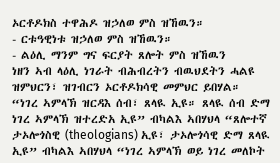ኦርቶዶክስ ተዋሕዶ ዝኃለወ ምስ ዝኸዉን።
- ርቱዓዊነቱ ዝኃለወ ምስ ዝኸዉን።
- ልዕሊ ማንም ግና ፍርያት ጸሎት ምስ ዝኸዉን
ነዘን ኣብ ላዕሊ ነገራት ብሕብረትን ብዉህደትን ሓልዩ ዝምህርን፣ ዝገብርን ኦርቶዶክሳዊ መምህር ይበሃል።
“ነገረ ኣምላኽ ዝርዳእ ሰብ፣ ጸላዪ ኢዩ። ጸላዪ ሰብ ድማ ነገረ ኣምላኽ ዝተረድአ ኢዩ” ብካልእ ኣበሃህላ “ጸሎተኛ ታኦሎጎስዊ (theologians) ኢዩ፣ ታኦሎጎሳዊ ድማ ጸላዪ ኢዩ” ብካልእ ኣበሃህላ “ነገረ ኣምላኽ ወይ ነገረ መለኮት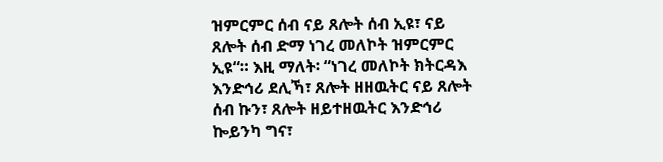ዝምርምር ሰብ ናይ ጸሎት ሰብ ኢዩ፣ ናይ ጸሎት ሰብ ድማ ነገረ መለኮት ዝምርምር ኢዩ“። እዚ ማለት፡ “ነገረ መለኮት ክትርዳእ እንድኅሪ ደሊኻ፣ ጸሎት ዘዘዉትር ናይ ጸሎት ሰብ ኩን፣ ጸሎት ዘይተዘዉትር እንድኅሪ ኰይንካ ግና፣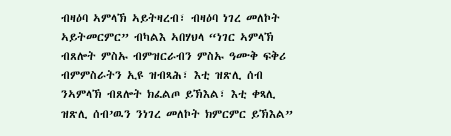ብዛዕባ ኣምላኽ ኣይትዛረብ፣ ብዛዕባ ነገረ መለኮት ኣይትመርምር” ብካልእ ኣበሃህላ “ነገር ኣምላኽ ብጸሎት ምስኡ ብምዝርራብን ምስኡ ዓሙቅ ፍቅሪ ብምምስራትን ኢዩ ዝብጻሕ፣ እቲ ዝጽሊ ሰብ ንኣምላኽ ብጸሎት ክፈልጦ ይኽእል፣ እቲ ቀጻሊ ዝጽሊ ሰብ’ዉን ንነገረ መለኮት ክምርምር ይኽእል”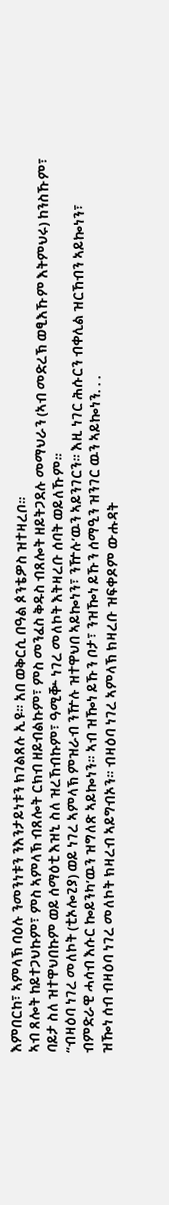እምበርከ፣ ኣምላኽ ባዕሉ ንመንነቱን ንእንታይነቱን ክገልጸሉ ኢዩ። አበ ወቅርሲ በዓል ጶንቴዎስ ዝተዛረቦ።
ኣብ ጸሎት ከይተጋህኩም፣ ምስ ኣምላኽ ብጸሎት ርክብ ዘይብልኩም፣ ምስ መንፈስ ቅዱስ ብጸሎት ዘይትጋደሉ መማህራን (ኣብ መድረኽ ወፂእኹም እትምህሩ) ከንስኹም፣ ባይታ ስለ ዝተዋህበኩም ወይ ሰማዕቲ እዝኒ ስለ ዝረኸብኩም፣ ዓሚቝ ነገረ መለኮት እትዛረቡ ሰባት ወይለኹም።
“ብዛዕባ ነገረ መለኮት (ቲኦሎጊያ) ወይ ነገረ ኣምላኽ ምዝራብ ንዅሉ ዝተዋህበ ኣይኰነን፣ ንዅሉ’ዉን ኣይንገርን። እዚ ነገር ሕሱርን ብቀሊል ዝርኸብን ኣይኰነን፣ ብምድራዊ ሓሳብ እሱር ኰይንካ’ዉን ዝግለጽ ኣይኰነን። ኣብ ዝዀነ ይኹን ቦታ፣ ንዝዀነ ይኹን ሰማዒን ዝንገር ዉን ኣይኰነን. . .
ዝዀነ ሰብ ብዛዕባ ነገረ መለኮት ክዛረብ ኣይግብኦን። ብዛዕባ ነገረ ኣምላኽ ክዛረቡ ዝፍቀዶም ውሑዳት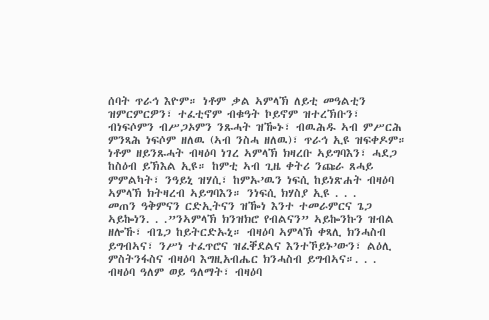ሰባት ጥራኅ እዮም። ነቶም ቃል ኣምላኽ ለይቲ መዓልቲን ዝምርምርዎን፣ ተፈቲኖም ብቁዓት ኮይኖም ዝተረኽቡን፣ ብነፍሶምን ብሥጋኦምን ንጹሓት ዝዀኑ፣ ብዉሕዱ ኣብ ምሥርሕ ምንጻሕ ነፍሶም ዘለዉ (ኣብ ንስሓ ዘለዉ)፣ ጥራኅ ኢዩ ዝፍቀዶም። ነቶም ዘይንጹሓት ብዛዕባ ነገረ ኣምላኽ ክዛረቡ ኣይግባእን፣ ሓደጋ ከስዕብ ይኽእል ኢዩ። ከምቲ ኣብ ጊዜ ቀትሪ ንጩራ ጸሓይ ምምልካት፣ ንዓይኒ ዝሃሲ፣ ከምኡ’ዉን ነፍሲ ከይነጽሐት ብዛዕባ ኣምላኽ ክትዛረብ ኣይግባእን። ንነፍሲ ክሃስያ ኢዩ . . .
መጠን ዓቅምናን ርድኢትናን ዝዀነ እንተ ተመራምርና ጌጋ ኣይኰነን. . .”ንኣምላኽ ክንዝክሮ የብልናን” ኣይኰንኩን ዝብል ዘሎኹ፣ ብጌጋ ከይትርድኡኒ። ብዛዕባ ኣምላኽ ቀጻሊ ክንሓስብ ይግብኣና፣ ንሥነ ተፈጥሮና ዝፈቐደልና እንተኾይኑ’ውን፣ ልዕሊ ምስትንፋስና ብዛዕባ እግዚአብሔር ክንሓስብ ይግብኣና።. . .
ብዛዕባ ዓለም ወይ ዓለማት፣ ብዛዕባ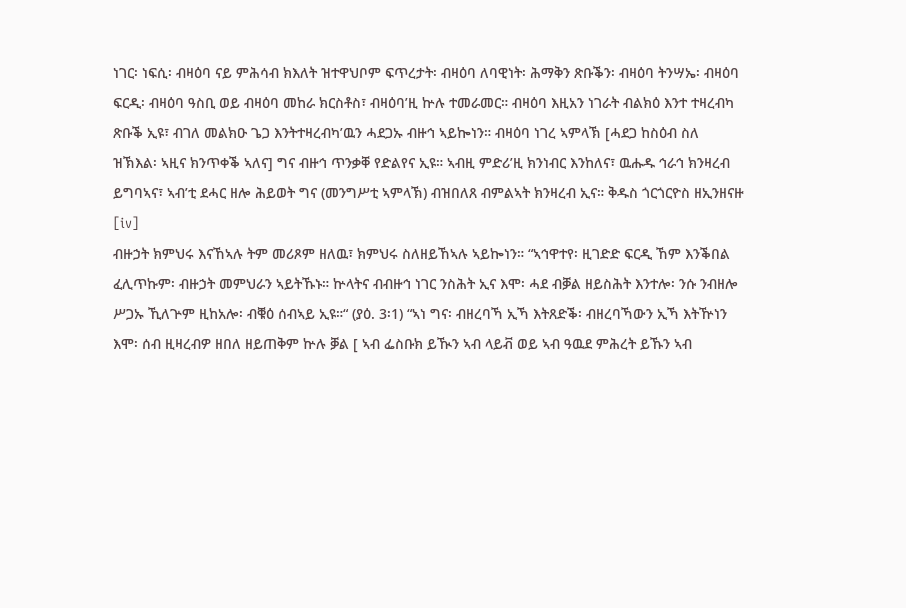ነገር፡ ነፍሲ፡ ብዛዕባ ናይ ምሕሳብ ክእለት ዝተዋህቦም ፍጥረታት፡ ብዛዕባ ለባዊነት፡ ሕማቅን ጽቡቕን፡ ብዛዕባ ትንሣኤ፡ ብዛዕባ ፍርዲ፡ ብዛዕባ ዓስቢ ወይ ብዛዕባ መከራ ክርስቶስ፣ ብዛዕባ’ዚ ኵሉ ተመራመር። ብዛዕባ እዚአን ነገራት ብልክዕ እንተ ተዛረብካ ጽቡቕ ኢዩ፣ ብገለ መልክዑ ጌጋ እንትተዛረብካ’ዉን ሓደጋኡ ብዙኅ ኣይኰነን። ብዛዕባ ነገረ ኣምላኽ [ሓደጋ ከስዕብ ስለ ዝኽእል፡ ኣዚና ክንጥቀቕ ኣለና] ግና ብዙኅ ጥንቃቐ የድልየና ኢዩ። ኣብዚ ምድሪ’ዚ ክንነብር እንከለና፣ ዉሑዱ ኅራኅ ክንዛረብ ይግባኣና፣ ኣብ’ቲ ደሓር ዘሎ ሕይወት ግና (መንግሥቲ ኣምላኽ) ብዝበለጸ ብምልኣት ክንዛረብ ኢና። ቅዱስ ጎርጎርዮስ ዘኢንዘናዙ [iv]
ብዙኃት ክምህሩ እናኸኣሉ ትም መሪጾም ዘለዉ፣ ክምህሩ ስለዘይኸኣሉ ኣይኰነን። “ኣኅዋተየ፡ ዚገድድ ፍርዲ ኸም እንቕበል ፈሊጥኩም፡ ብዙኃት መምህራን ኣይትኹኑ። ኵላትና ብብዙኅ ነገር ንስሕት ኢና እሞ፡ ሓደ ብቓል ዘይስሕት እንተሎ፡ ንሱ ንብዘሎ ሥጋኡ ኺለጕም ዚከአሎ፡ ብቑዕ ሰብኣይ ኢዩ።“ (ያዕ. 3፡1) “ኣነ ግና፡ ብዘረባኻ ኢኻ እትጸድቕ፡ ብዘረባኻውን ኢኻ እትዅነን እሞ፡ ሰብ ዚዛረብዎ ዘበለ ዘይጠቅም ኵሉ ቓል [ ኣብ ፌስቡክ ይዂን ኣብ ላይቭ ወይ ኣብ ዓዉደ ምሕረት ይኹን ኣብ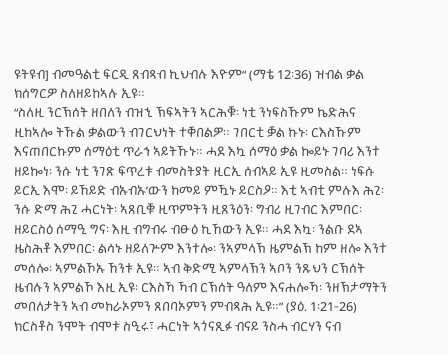ዩትዩብ] ብመዓልቲ ፍርዲ ጸብጻብ ኪህብሉ እዮም“ (ማቴ 12፡36) ዝብል ቃል ክሰግርዎ ስለዘይከኣሉ ኢዩ።
“ስለዚ ንርኽሰት ዘበለን ብዝኂ ኽፍኣትን ኣርሕቑ፡ ነቲ ንነፍስኹም ኬድሕና ዚከኣሎ ትኹል ቃልውን ብገርህነት ተቐበልዎ። ገበርቲ ቓል ኩኑ፡ ርእስኹም እናጠበርኩም ሰማዕቲ ጥራኅ ኣይትኹኑ። ሓደ እኳ ሰማዕ ቃል ኰይኑ ገባሪ እንተ ዘይኰነ፡ ንሱ ነቲ ንገጽ ፍጥረቱ ብመስትያት ዚርኢ ሰብኣይ ኢዩ ዚመስል። ነፍሱ ይርኢ እሞ፡ ይኸይድ ብኡብኡ’ውን ከመይ ምዃኑ ይርስዖ። እቲ ኣብቲ ምሉእ ሕጊ፡ ንሱ ድማ ሕጊ ሓርነት፡ ኣጸቢቑ ዚጥምትን ዚጸንዕን፡ ግብሪ ዚገብር እምበር፡ ዘይርስዕ ሰማዒ ግና፡ እዚ ብግብሩ ብፁዕ ኪኸውን ኢዩ። ሓደ እኳ፡ ንልቡ ደኣ ዜስሕቶ እምበር፡ ልሳኑ ዘይለጕም እንተሎ፡ ንኣምላኽ ዜምልኽ ከም ዘሎ እንተ መሰሎ፡ ኣምልኾኡ ኸንቱ ኢዩ። ኣብ ቅድሚ ኣምላኽን ኣቦን ንጹህን ርኽሰት ዜብሉን ኣምልኾ እዚ ኢዩ፡ ርእስኻ ኻብ ርኽሰት ዓለም እናሐሎኻ፡ ንዘኽታማትን መበለታትን ኣብ መከራኦምን ጸበባኦምን ምብጻሕ ኢዩ።” (ያዕ. 1፡21-26)
ክርስቶስ ንሞት ብሞቱ ስዒሩ፣ ሓርነት ኣጎናጺፉ ብናይ ንስሓ ብርሃን ናብ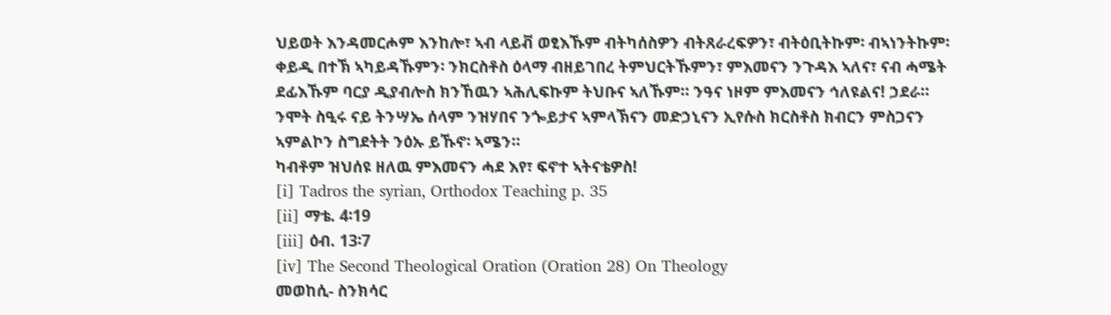ህይወት እንዳመርሖም እንከሎ፣ ኣብ ላይቭ ወፂእኹም ብትካሰስዎን ብትጸራረፍዎን፣ ብትዕቢትኩም፡ ብኣነንትኩም፡ ቀይዲ በተኽ ኣካይዳኹምን፡ ንክርስቶስ ዕላማ ብዘይገበረ ትምህርትኹምን፣ ምእመናን ንጉዳእ ኣለና፣ ናብ ሓሜት ደፊእኹም ባርያ ዲያብሎስ ክንኸዉን ኣሕሊፍኩም ትህቡና ኣለኹም። ንዓና ነዞም ምእመናን ኅለዩልና! ኃደራ።
ንሞት ስዒሩ ናይ ትንሣኤ ሰላም ንዝሃበና ንጐይታና ኣምላኽናን መድኃኒናን ኢየሱስ ክርስቶስ ክብርን ምስጋናን ኣምልኮን ስግደትት ንዕኡ ይኹኖ፡ ኣሜን።
ካብቶም ዝህሰዩ ዘለዉ ምእመናን ሓደ እየ፣ ፍኖተ ኣትናቴዎስ!
[i] Tadros the syrian, Orthodox Teaching p. 35
[ii] ማቴ. 4፡19
[iii] ዕብ. 13፡7
[iv] The Second Theological Oration (Oration 28) On Theology
መወከሲ- ስንክሳር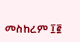መስከረም ፲፪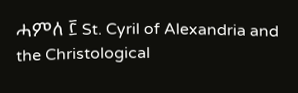ሓምለ ፫ St. Cyril of Alexandria and the Christological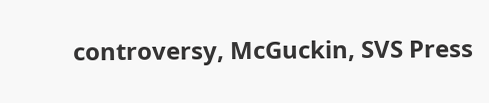controversy, McGuckin, SVS Press